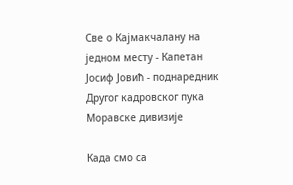Све о Кајмакчалану на једном месту - Капетан Јосиф Јовић - поднаредник Другог кадровског пука Моравске дивизије

Када смо са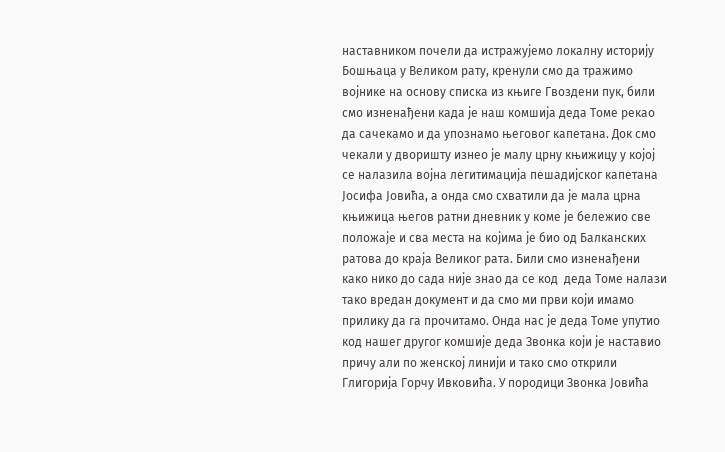наставником почели да истражујемо локалну историју Бошњаца у Великом рату, кренули смо да тражимо војнике на основу списка из књиге Гвоздени пук, били смо изненађени када је наш комшија деда Томе рекао да сачекамо и да упознамо његовог капетана. Док смо чекали у дворишту изнео је малу црну књижицу у којој се налазила војна легитимација пешадијског капетана Јосифа Јовића, а онда смо схватили да је мала црна књижица његов ратни дневник у коме је бележио све положаје и сва места на којима је био од Балканских ратова до краја Великог рата. Били смо изненађени како нико до сада није знао да се код  деда Томе налази тако вредан документ и да смо ми први који имамо прилику да га прочитамо. Онда нас је деда Томе упутио код нашег другог комшије деда Звонка који је наставио причу али по женској линији и тако смо открили Глигорија Горчу Ивковића. У породици Звонка Јовића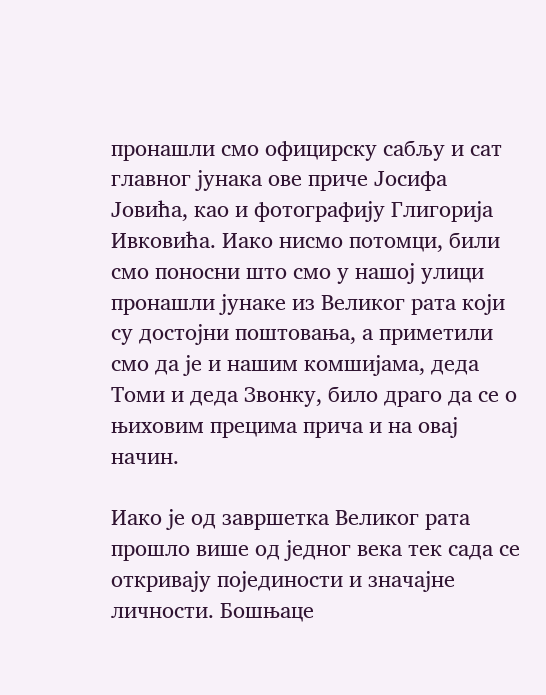пронашли смо официрску сабљу и сат главног јунака ове приче Јосифа Јовића, као и фотографију Глигорија Ивковића. Иако нисмо потомци, били смо поносни што смо у нашој улици пронашли јунаке из Великог рата који су достојни поштовања, а приметили смо да је и нашим комшијама, деда Томи и деда Звонку, било драго да се о њиховим прецима прича и на овај начин.

Иако је од завршетка Великог рата прошло више од једног века тек сада се откривају појединости и значајне личности. Бошњаце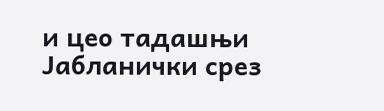и цео тадашњи Јабланички срез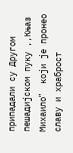припадали су Другом пешадијском пуку ,,Књаз Михаилоˮ  који је пронео славу и храброст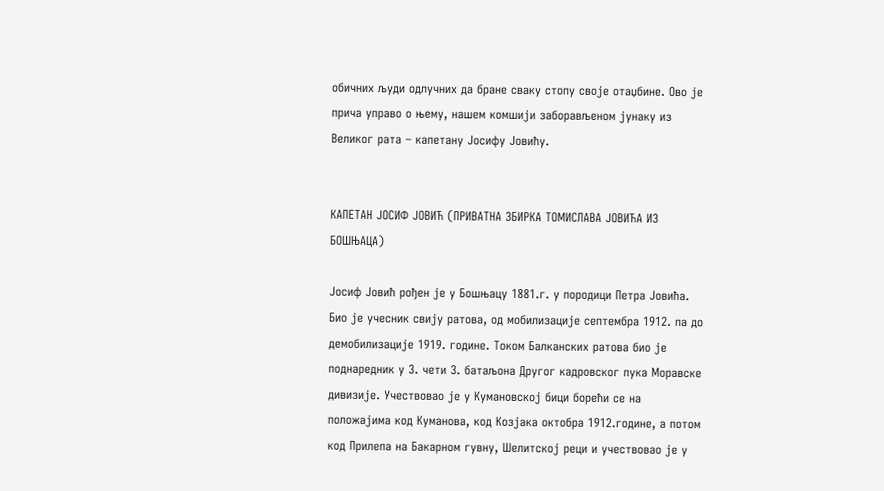обичних људи одлучних да бране сваку стопу своје отаџбине. Ово је прича управо о њему, нашем комшији заборављеном јунаку из Великог рата – капетану Јосифу Јовићу.


КАПЕТАН ЈОСИФ ЈОВИЋ (ПРИВАТНА ЗБИРКА ТОМИСЛАВА ЈОВИЋА ИЗ БОШЊАЦА)

Јосиф Јовић рођен је у Бошњацу 1881.г. у породици Петра Јовића. Био је учесник свију ратова, од мобилизације септембра 1912. па до демобилизације 1919. године. Током Балканских ратова био је поднаредник у 3. чети 3. батаљона Другог кадровског пука Моравске дивизије. Учествовао је у Кумановској бици борећи се на положајима код Куманова, код Козјака октобра 1912.године, а потом код Прилепа на Бакарном гувну, Шелитској реци и учествовао је у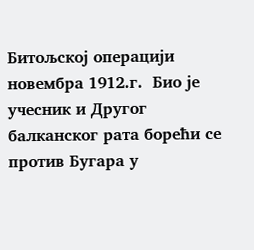Битољској операцији новембра 1912.г.  Био је учесник и Другог балканског рата борећи се против Бугара у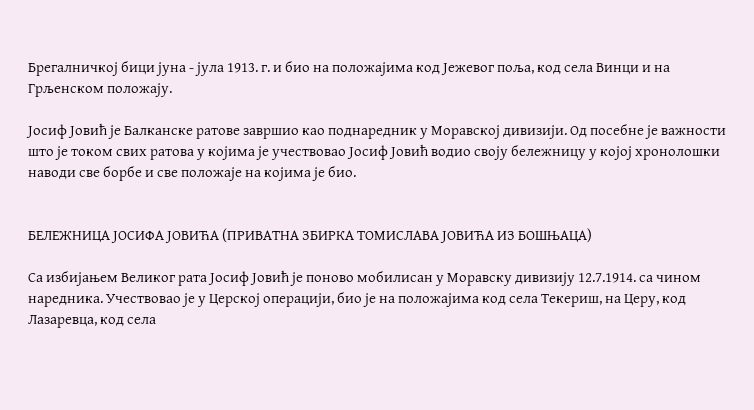Брегалничкој бици јуна - јула 1913. г. и био на положајима код Јежевог поља, код села Винци и на Грљенском положају.

Јосиф Јовић је Балканске ратове завршио као поднаредник у Моравској дивизији. Од посебне је важности што је током свих ратова у којима је учествовао Јосиф Јовић водио своју бележницу у којој хронолошки наводи све борбе и све положаје на којима је био.


БЕЛЕЖНИЦА ЈОСИФА ЈОВИЋА (ПРИВАТНА ЗБИРКА ТОМИСЛАВА ЈОВИЋА ИЗ БОШЊАЦА)

Са избијањем Великог рата Јосиф Јовић је поново мобилисан у Моравску дивизију 12.7.1914. са чином наредника. Учествовао је у Церској операцији, био је на положајима код села Текериш, на Церу, код  Лазаревца, код села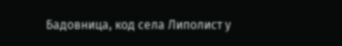Бадовница, код села Липолист у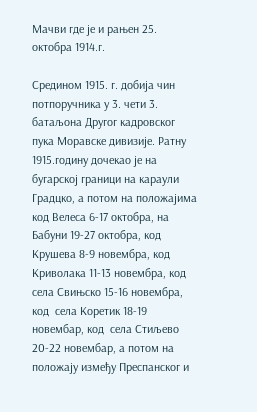Мачви где је и рањен 25. октобра 1914.г.

Средином 1915. г. добија чин  потпоручника у 3. чети 3. батаљона Другог кадровског пука Моравске дивизије. Ратну 1915.годину дочекао је на бугарској граници на караули Градцко, а потом на положајима код Велеса 6-17 октобра, на Бабуни 19-27 октобра, код  Крушева 8-9 новембра, код Криволака 11-13 новембра, код села Свињско 15-16 новембра, код  села Коретик 18-19 новембар, код  села Стиљево 20-22 новембар, а потом на положају између Преспанског и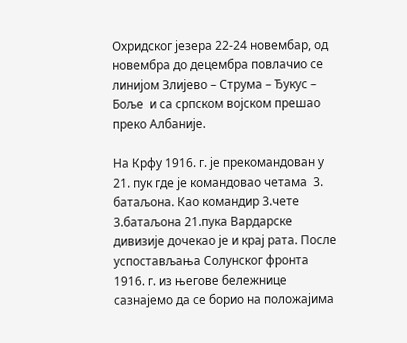Охридског језера 22-24 новембар, од новембра до децембра повлачио се линијом Злијево – Струма – Ђукус – Боље  и са српском војском прешао преко Албаније.

На Крфу 1916. г. је прекомандован у 21. пук где је командовао четама  3. батаљона. Као командир 3.чете 3.батаљона 21.пука Вардарске дивизије дочекао је и крај рата. После успостављања Солунског фронта 1916. г. из његове бележнице сазнајемо да се борио на положајима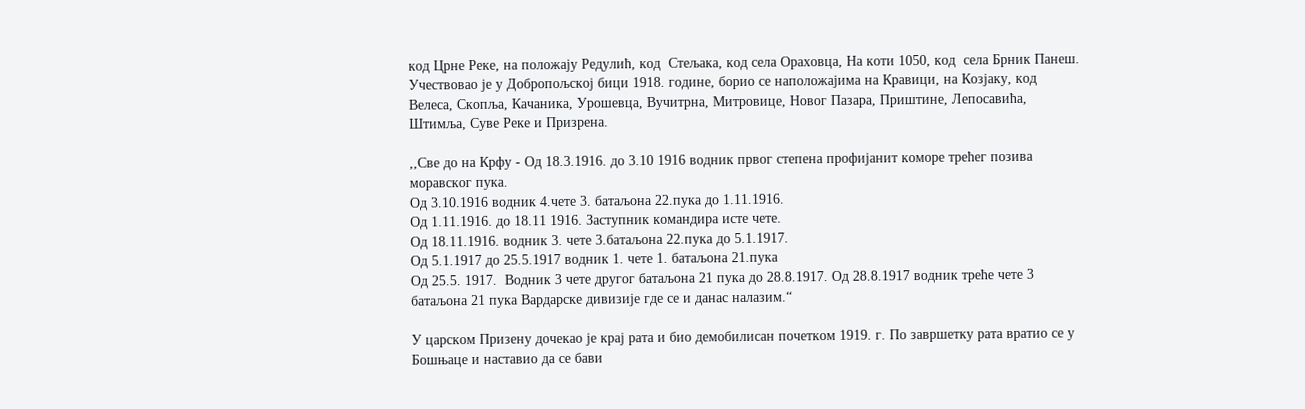код Црне Реке, на положају Редулић, код  Стељака, код села Ораховца, На коти 1050, код  села Брник Панеш. Учествовао је у Добропољској бици 1918. године, борио се наположајима на Кравици, на Козјаку, код Велеса, Скопља, Качаника, Урошевца, Вучитрна, Митровице, Новог Пазара, Приштине, Лепосавића, Штимља, Суве Реке и Призрена.

,,Све до на Крфу - Од 18.3.1916. до 3.10 1916 водник првог степена профијанит коморе трећег позива  моравског пука.
Од 3.10.1916 водник 4.чете 3. батаљона 22.пука до 1.11.1916.
Од 1.11.1916. до 18.11 1916. Заступник командира исте чете.
Од 18.11.1916. водник 3. чете 3.батаљона 22.пука до 5.1.1917.
Од 5.1.1917 до 25.5.1917 водник 1. чете 1. батаљона 21.пука
Од 25.5. 1917.  Водник 3 чете другог батаљона 21 пука до 28.8.1917. Од 28.8.1917 водник треће чете 3 батаљона 21 пука Вардарске дивизије где се и данас налазим.“

У царском Призену дочекао је крај рата и био демобилисан почетком 1919. г. По завршетку рата вратио се у Бошњаце и наставио да се бави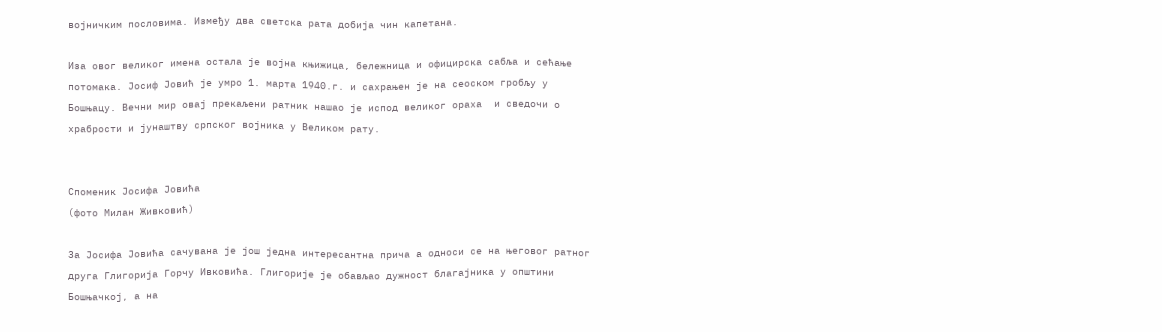војничким пословима. Између два светска рата добија чин капетана.

Иза овог великог имена остала је војна књижица, бележница и официрска сабља и сећање потомака. Јосиф Јовић је умро 1. марта 1940.г. и сахрањен је на сеоском гробљу у Бошњацу. Вечни мир овај прекаљени ратник нашао је испод великог ораха  и сведочи о храбрости и јунаштву српског војника у Великом рату.


Споменик Јосифа Јовића
(фото Милан Живковић)

За Јосифа Јовића сачувана је још једна интересантна прича а односи се на његовог ратног друга Глигорија Горчу Ивковића. Глигорије је обављао дужност благајника у општини Бошњачкој, а на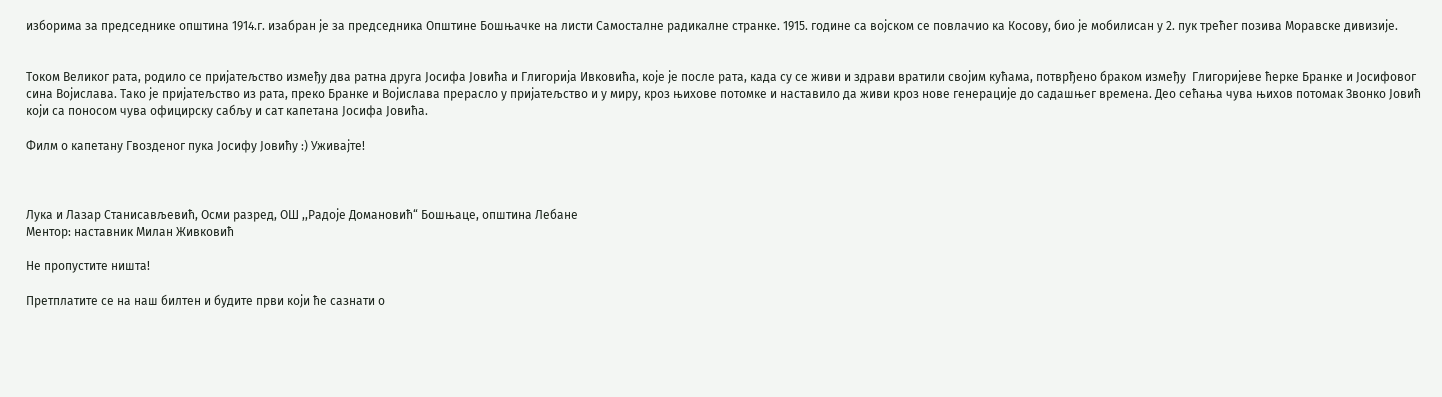изборима за председнике општина 1914.г. изабран је за председника Општине Бошњачке на листи Самосталне радикалне странке. 1915. године са војском се повлачио ка Косову, био је мобилисан у 2. пук трећег позива Моравске дивизије.


Током Великог рата, родило се пријатељство између два ратна друга Јосифа Јовића и Глигорија Ивковића, које је после рата, када су се живи и здрави вратили својим кућама, потврђено браком између  Глигоријеве ћерке Бранке и Јосифовог сина Војислава. Тако је пријатељство из рата, преко Бранке и Војислава прерасло у пријатељство и у миру, кроз њихове потомке и наставило да живи кроз нове генерације до садашњег времена. Део сећања чува њихов потомак Звонко Јовић који са поносом чува официрску сабљу и сат капетана Јосифа Јовића.

Филм о капетану Гвозденог пука Јосифу Јовићу :) Уживајте!



Лука и Лазар Станисављевић, Осми разред, ОШ ,,Радоје Домановић“ Бошњаце, општина Лебане
Ментор: наставник Милан Живковић

Не пропустите ништа!

Претплатите се на наш билтен и будите први који ће сазнати о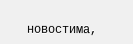новостима,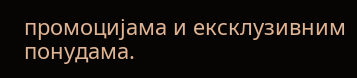промоцијама и ексклузивним понудама.